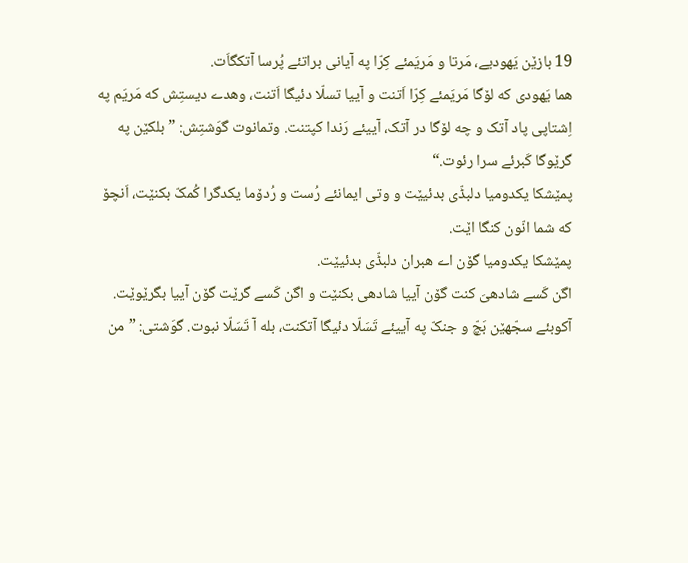19 بازێن یَهودیے، مَرتا و مَریَمئے کِرّا په آیانی براتئے پُرسا آتکگاَت.
هما یَهودی که لۆگا مَریَمئے کِرّا اَتنت و آییا تسلّا دئیگا اَتنت، وهدے دیستِش که مَریَم په اِشتاپی پاد آتک و چه لۆگا در آتک، آییئے رَندا کپتنت. وتمانوت گوَشتِش: ”بلکێن په گرێوگا کَبرئے سرا رئوت.“
پمێشکا یکدومیا دلبڈّی بدئیێت و وتی ایمانئے رُست و رُدۆما یکدگرا کُمکّ بکنێت، اَنچۆ که شما انّون کنگا اێت.
پمێشکا یکدومیا گۆن اے هبران دلبڈّی بدئیێت.
اگن کَسے شادهیَ کنت گۆن آییا شادهی بکنێت و اگن کَسے گرێت گۆن آییا بگرێوێت.
آکوبئے سجّهێن بَچّ و جنکّ په آییئے تَسَلّا دئیگا آتکنت، بله آ تَسَلّا نبوت. گوَشتی: ”من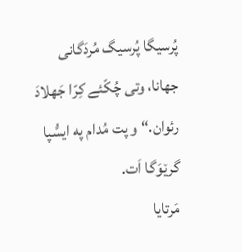پُرسیگا پُرسیگ مُردَگانی جهانا، وتی چُکّئے کِرّا جَهلادَ رئوان.“ و پت مُدام په ایسُّپا گرێوَگا اَت.
مَرتایا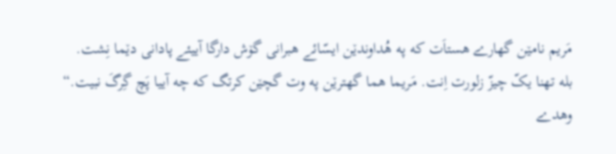مَریم نامێن گهارے هستاَت که په هُداوندێن ایسّائے هبرانی گۆش دارگا آییئے پادانی دێما نِشت.
بله تهنا یکّ چیزّ زلورت اِنت. مَریما هما گهترێن په وت گچێن کرتگ که چه آییا پَچ گِرگَ نبیت.“
وهدے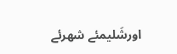اورشَلیمئے شهرئے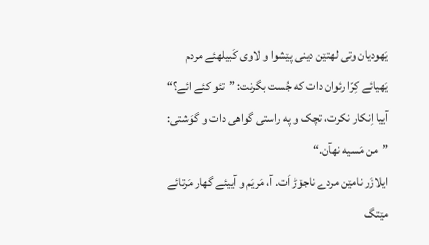یَهودیان وتی لهتێن دینی پێشوا و لاوی کَبیلهئے مردم یَهیائے کِرّا رئوان دات که جُست بگرنت: ”تئو کئے ائے؟“ آییا اِنکار نکرت، تچک و په راستی گواهی دات و گوَشتی: ”من مَسیه نهآن.“
ایلازَر نامێن مردے ناجۆڑ اَت. آ، مَریَم و آییئے گهار مَرتائے مێتگ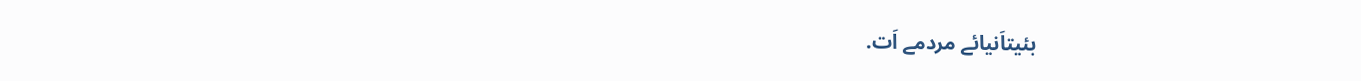بئیتاَنیائے مردمے اَت.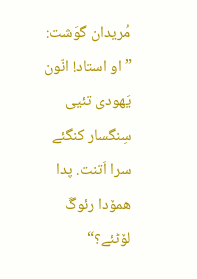مُریدان گوَشت: ”او استاد! انّون یَهودی تئیی سِنگسار کنگئے سرا اَتنت. پدا همۆدا رئوگَ لۆٹئے؟“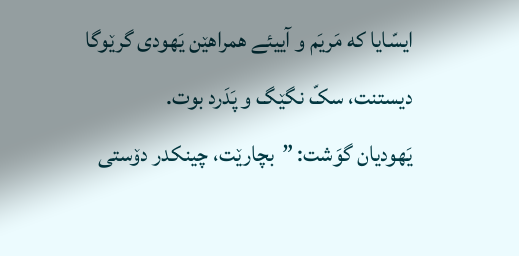ایسّایا که مَریَم و آییئے همراهێن یَهودی گرێوگا دیستنت، سکّ نگێگ و پَدَرد بوت.
یَهودیان گوَشت: ”بچارێت، چینکدر دۆستی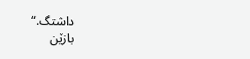داشتگ.“
بازێن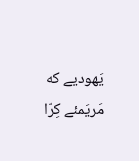یَهودیے که مَریَمئے کِرّا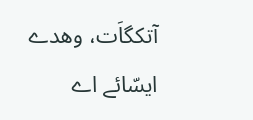آتکگاَت، وهدے ایسّائے اے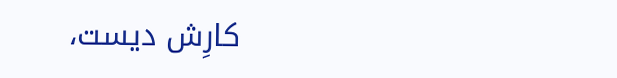کارِش دیست،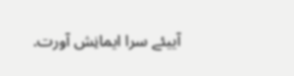آییئے سرا ایمانِش آورت.